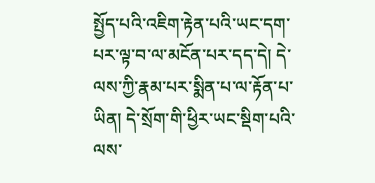སྤྱོད་པའི་འཇིག་རྟེན་པའི་ཡང་དག་པར་ལྟ་བ་ལ་མངོན་པར་དད་དེ། དེ་ལས་ཀྱི་རྣམ་པར་སྨིན་པ་ལ་རྟོན་པ་ཡིན། དེ་སྲོག་གི་ཕྱིར་ཡང་སྡིག་པའི་ལས་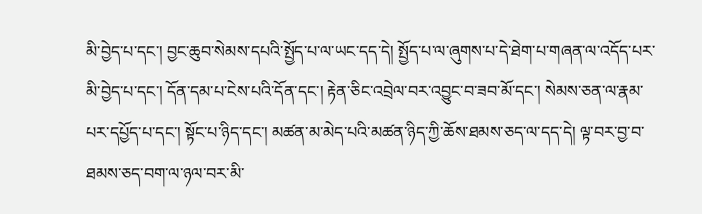མི་བྱེད་པ་དང་། བྱང་ཆུབ་སེམས་དཔའི་སྤྱོད་པ་ལ་ཡང་དད་དེ། སྤྱོད་པ་ལ་ཞུགས་པ་དེ་ཐེག་པ་གཞན་ལ་འདོད་པར་མི་བྱེད་པ་དང་། དོན་དམ་པ་ངེས་པའི་དོན་དང་། རྟེན་ཅིང་འབྲེལ་བར་འབྱུང་བ་ཟབ་མོ་དང་། སེམས་ཅན་ལ་རྣམ་པར་དཔྱོད་པ་དང་། སྟོང་པ་ཉིད་དང་། མཚན་མ་མེད་པའི་མཚན་ཉིད་ཀྱི་ཆོས་ཐམས་ཅད་ལ་དད་དེ། ལྟ་བར་བྱ་བ་ཐམས་ཅད་བག་ལ་ཉལ་བར་མི་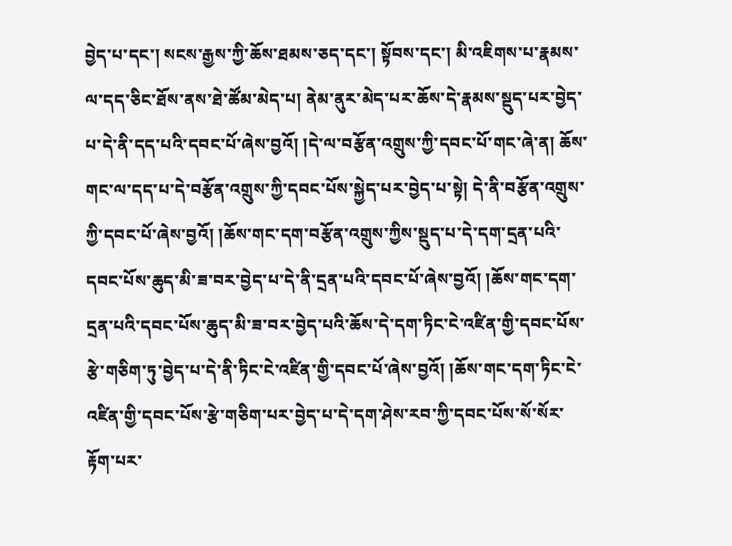བྱེད་པ་དང་། སངས་རྒྱས་ཀྱི་ཆོས་ཐམས་ཅད་དང་། སྟོབས་དང་། མི་འཇིགས་པ་རྣམས་ལ་དད་ཅིང་ཐོས་ནས་ཐེ་ཚོམ་མེད་པ། ནེམ་ནུར་མེད་པར་ཆོས་དེ་རྣམས་སྡུད་པར་བྱེད་པ་དེ་ནི་དད་པའི་དབང་པོ་ཞེས་བྱའོ། །དེ་ལ་བརྩོན་འགྲུས་ཀྱི་དབང་པོ་གང་ཞེ་ན། ཆོས་གང་ལ་དད་པ་དེ་བརྩོན་འགྲུས་ཀྱི་དབང་པོས་སྐྱེད་པར་བྱེད་པ་སྟེ། དེ་ནི་བརྩོན་འགྲུས་ཀྱི་དབང་པོ་ཞེས་བྱའོ། །ཆོས་གང་དག་བརྩོན་འགྲུས་ཀྱིས་སྡུད་པ་དེ་དག་དྲན་པའི་དབང་པོས་ཆུད་མི་ཟ་བར་བྱེད་པ་དེ་ནི་དྲན་པའི་དབང་པོ་ཞེས་བྱའོ། །ཆོས་གང་དག་དྲན་པའི་དབང་པོས་ཆུད་མི་ཟ་བར་བྱེད་པའི་ཆོས་དེ་དག་ཏིང་ངེ་འཛིན་གྱི་དབང་པོས་རྩེ་གཅིག་ཏུ་བྱེད་པ་དེ་ནི་ཏིང་ངེ་འཛིན་གྱི་དབང་པོ་ཞེས་བྱའོ། །ཆོས་གང་དག་ཏིང་ངེ་འཛིན་གྱི་དབང་པོས་རྩེ་གཅིག་པར་བྱེད་པ་དེ་དག་ཤེས་རབ་ཀྱི་དབང་པོས་སོ་སོར་རྟོག་པར་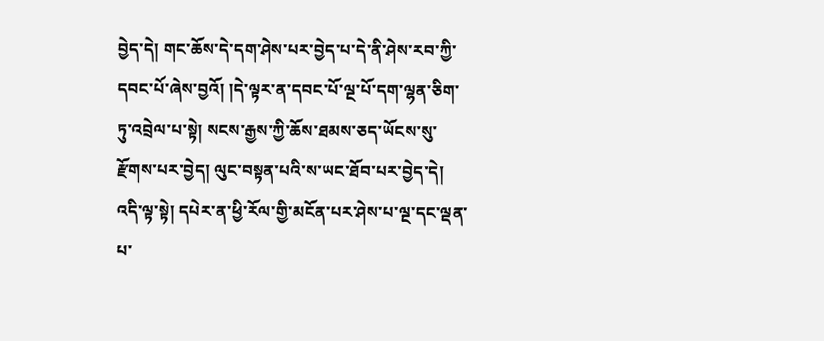བྱེད་དེ། གང་ཆོས་དེ་དག་ཤེས་པར་བྱེད་པ་དེ་ནི་ཤེས་རབ་ཀྱི་དབང་པོ་ཞེས་བྱའོ། །དེ་ལྟར་ན་དབང་པོ་ལྔ་པོ་དག་ལྷན་ཅིག་ཏུ་འབྲེལ་པ་སྟེ། སངས་རྒྱས་ཀྱི་ཆོས་ཐམས་ཅད་ཡོངས་སུ་རྫོགས་པར་བྱེད། ལུང་བསྟན་པའི་ས་ཡང་ཐོབ་པར་བྱེད་དེ། འདི་ལྟ་སྟེ། དཔེར་ན་ཕྱི་རོལ་གྱི་མངོན་པར་ཤེས་པ་ལྔ་དང་ལྡན་པ་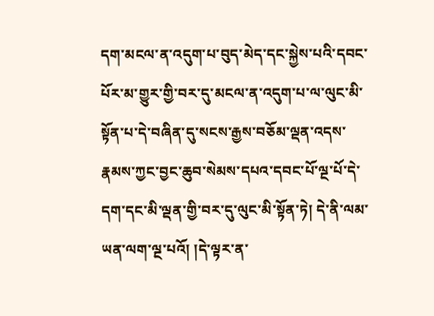དག་མངལ་ན་འདུག་པ་བུད་མེད་དང་སྐྱེས་པའི་དབང་པོར་མ་གྱུར་གྱི་བར་དུ་མངལ་ན་འདུག་པ་ལ་ལུང་མི་སྟོན་པ་དེ་བཞིན་དུ་སངས་རྒྱས་བཅོམ་ལྡན་འདས་རྣམས་ཀྱང་བྱང་ཆུབ་སེམས་དཔའ་དབང་པོ་ལྔ་པོ་དེ་དག་དང་མི་ལྡན་གྱི་བར་དུ་ལུང་མི་སྟོན་ཏེ། དེ་ནི་ལམ་ཡན་ལག་ལྔ་པའོ། །དེ་ལྟར་ན་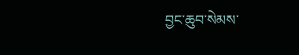བྱང་ཆུབ་སེམས་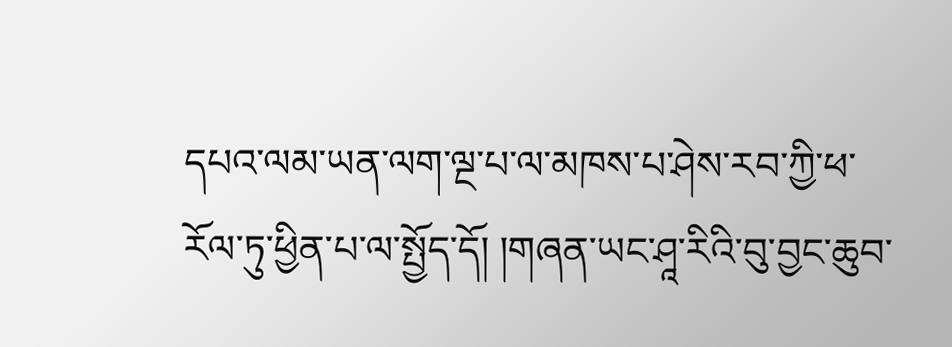དཔའ་ལམ་ཡན་ལག་ལྔ་པ་ལ་མཁས་པ་ཤེས་རབ་ཀྱི་ཕ་རོལ་ཏུ་ཕྱིན་པ་ལ་སྤྱོད་དོ། །གཞན་ཡང་ཤཱ་རིའི་བུ་བྱང་ཆུབ་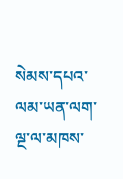སེམས་དཔའ་ལམ་ཡན་ལག་ལྔ་ལ་མཁས་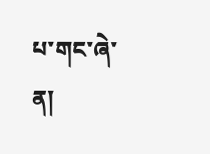པ་གང་ཞེ་ན།